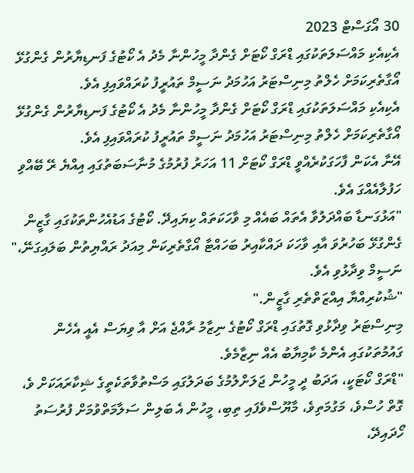30 އޯގަސްޓް 2023
އެކިއެކި މައްސަލަތަކުގައި ޑްރަގް ކޯޓަށް ގެންދާ މީހުންނާ މެދު އެ ކޯޓުގެ ފަނޑިޔާރުން ގެންގުޅޭ އޯގާތެރިކަމަށް ހެލްތު މިނިސްޓަރު އަހުމަދު ނަސީމް ތައުރީފު ކުރައްވައިފި އެވެ.
އެކިއެކި މައްސަލަތަކުގައި ޑްރަގް ކޯޓަށް ގެންދާ މީހުންނާ މެދު އެ ކޯޓުގެ ފަނޑިޔާރުން ގެންގުޅޭ އޯގާތެރިކަމަށް ހެލްތު މިނިސްޓަރު އަހުމަދު ނަސީމް ތައުރީފު ކުރައްވައިފި އެވެ.
އޭނާ އެކަން ފާހަގަކުރެއްވީ ޑްރަގް ކޯޓަށް 11 އަހަރު ފުރުމުގެ މުނާސަބަތުގައި އިއްޔެ ރޭ ބޭއްވި ހަފުލާއެއްގަ އެވެ.
"އަޅުގަނޑާ ބައްދަލުވާ އެތައް ބައެއް މި ވާހަކަތައް ކިޔައިދޭ. ކޯޓުގެ އަޑުއެހުންތަކުގައި ގާޒީން ގެންގުޅޭ ބަހުރުވަ އާއި ވާހަކަ ދައްކާއިރު ބަހައްޓާ އޯގާތެރިކަން މިއަދު ރައްޔިތުން ބަލައިގަނޭ،" ނަސީމް ވިދާޅުވި އެވެ.
"ޝުކުރިއްޔާ އިއްޒަތްތެރި ގާޒީން."
މިނިސްޓަރު ވިދާޅުވި ގޮތުގައި ޑްރަގް ކޯޓުގެ ނިޒާމު ރާއްޖެ އަށް އާ ވިޔަސް އެއީ އެހެން ގައުމުތަކުގައި އެންމެ ކާމިޔާބު އެއް ނިޒާމެވެ.
"ޑްރަގް ކޯޓަކީ، އަދަބު ދީ މީހުން ޖަލަށްލުމުގެ ބަދަލުގައި މަސްތުވާތަކެތީގެ ޝިކާރައަކަށް ވެ، ގޮތް ހުސްވެ، މަގުމަތިވެ، މާޔޫސްވެފައި ތިބި، މީހުން އެ ބަލިން ސަލާމަތްވުމަށް ފުރުސަތު ހޯދައިދޭ،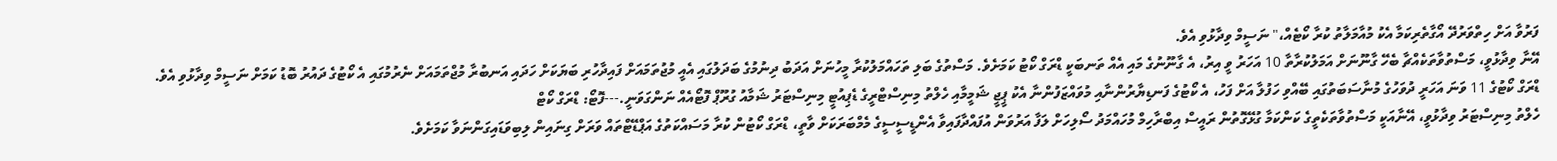ފަރުވާ އަށް ހިތްވަރުދޭ އޯގާތެރިކަމާ އެކު މުއާމަލާތު ކުރާ ކޯޓެއް،" ނަސީމް ވިދާޅުވި އެވެ.
އޭނާ ވިދާޅުވީ، މަސްތުވާތަކެއްޗާ ބެހޭ ގާނޫނަށް އަމަލުކުރާތާ 10 އަހަރު ވީ އިރު، އެ ގާނޫނުގެ މައި އެއް ތަނބަކީ ޑްރަގް ކޯޓު ކަމަށެވެ. މަސްތުގެ ބަލި ތަހައްމަލުކުރާ މީހުނަށް އަދަބު ދިނުމުގެ ބަދަލުގައި އެއީ މުޖުތަމައަށް ފައިދާހުރި ބަޔަކަށް ހަދައި އަނބުރާ މުޖްތަމައަށް ނެރުމުގައި އެ ކޯޓުގެ ދައުރު ބޮޑު ކަމަށް ނަސީމް ވިދާޅުވި އެވެ.
ޑްރަގް ކޯޓުގެ 11 ވަނަ އަހަރީ ދުވަހުގެ މުނާސަބަތުގައި ބޭއްވި ހަފުލާ އަށް ފަހު، އެ ކޯޓުގެ ފަނޑިޔާރުންނާއި މުވައްޒަފުންނާ އެކު ޕީޖީ ޝަމީމާއި ހެލްތު މިނިސްޓްރީގެ ޑެޕިއުޓީ މިނިސްޓަރު ޝަމާއު ގުރޫޕް ފޮޓޯއެއް ނަންގަވަނީ.---ފޮޓޯ: ޑްރަގް ކޯޓް
ހެލްތު މިނިސްޓަރު ވިދާޅުވީ، އޭނާއަކީ މަސްތުވާތަކެތީގެ ކަންކަމާ ގުޅޭގޮތުން ރައީސް އިބްރާހިމް މުހައްމަދު ސޯލިހަށް ލަފާ އަރުވަން އުފައްދާފައިވާ އެންޑީސީސީގެ މެމްބަރަކަށް ވާތީ، ޑްރަގް ކޯޓުން ކުރާ މަސައްކަތުގެ އަޕްޑޭޓްތައް ވަރަށް ގިނައިން ލިބިވަޑައިގަންނަވާ ކަމަށެވެ.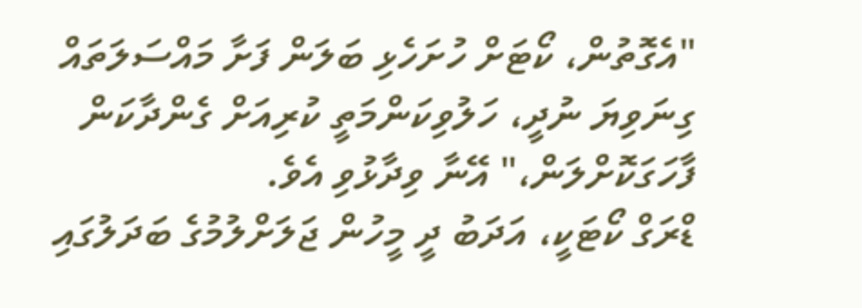"އެގޮތުން، ކޯޓަށް ހުށަހެޅި ބަލަން ފަށާ މައްސަލަތައް ގިނަވިޔަ ނުދީ، ހަލުވިކަންމަތީ ކުރިއަށް ގެންދާކަން ފާހަގަކޮށްލަން،" އޭނާ ވިދާޅުވި އެވެ.
ޑްރަގް ކޯޓަކީ، އަދަބު ދީ މީހުން ޖަލަށްލުމުގެ ބަދަލުގައި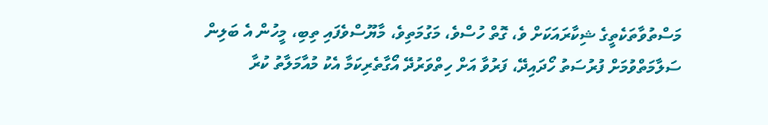މަސްތުވާތަކެތީގެ ޝިކާރައަކަށް ވެ، ގޮތް ހުސްވެ، މަގުމަތިވެ، މާޔޫސްވެފައި ތިބި، މީހުން އެ ބަލިން ސަލާމަތްވުމަށް ފުރުސަތު ހޯދައިދޭ، ފަރުވާ އަށް ހިތްވަރުދޭ އޯގާތެރިކަމާ އެކު މުއާމަލާތު ކުރާ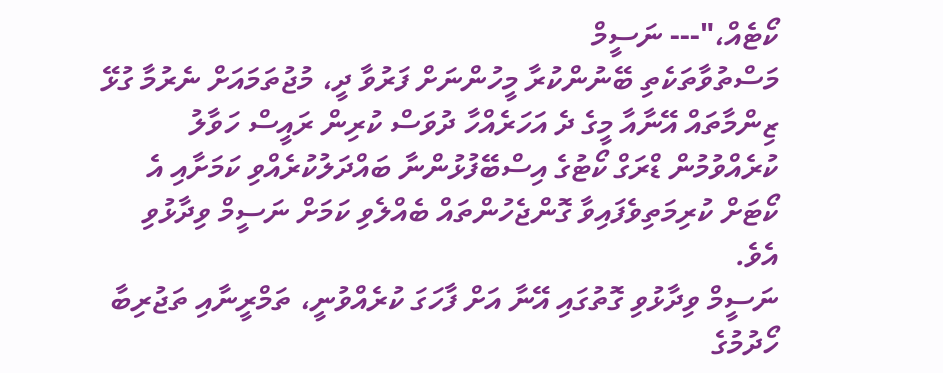ކޯޓެއް،"--- ނަސީމް
މަސްތުވާތަކެތި ބޭނުންކުރާ މީހުންނަށް ފަރުވާ ދީ، މުޖުތަމައަށް ނެރުމާ ގުޅޭ ޒިންމާތައް އޭނާއާ މީގެ ދެ އަހަރެއްހާ ދުވަސް ކުރިން ރައީސް ހަވާލު ކުރެއްވުމުން ޑްރަގް ކޯޓުގެ އިސްބޭފުޅުންނާ ބައްދަލުކުރެއްވި ކަމަށާއި އެ ކޯޓަށް ކުރިމަތިވެފައިވާ ގޮންޖެހުންތައް ބެއްލެވި ކަމަށް ނަސީމް ވިދާޅުވި އެވެ.
ނަސީމް ވިދާޅުވި ގޮތުގައި އޭނާ އަށް ފާހަގަ ކުރެއްވުނީ، ތަމްރީނާއި ތަޖުރިބާ ހޯދުމުގެ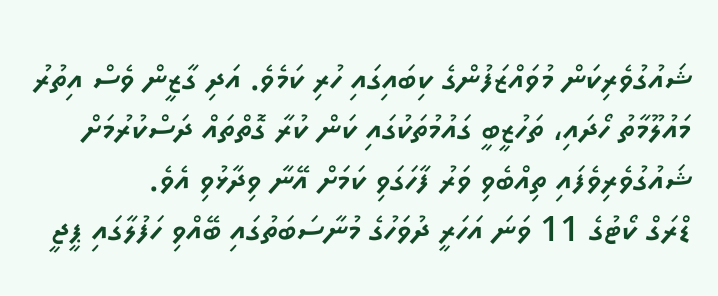ޝައުގުވެރިކަން މުވައްޒަފުންގެ ކިބައިގައި ހުރި ކަމެވެ. އަދި ގާޒީން ވެސް އިތުރު މައުލޫމާތު ހޯދައި، ތަހުޒީބީ ގައުމުތަކުގައި ކަން ކުރާ ގޮތްތައް ދަސްކުރުމަށް ޝައުގުވެރިވެފައި ތިއްބެވި ވަރު ފާހަގަވި ކަމަށް އޭނާ ވިދާޅުވި އެވެ.
ޑްރަގް ކޯޓުގެ 11 ވަނަ އަހަރީ ދުވަހުގެ މުނާސަބަތުގައި ބޭއްވި ހަފުލާގައި ޕީޖީ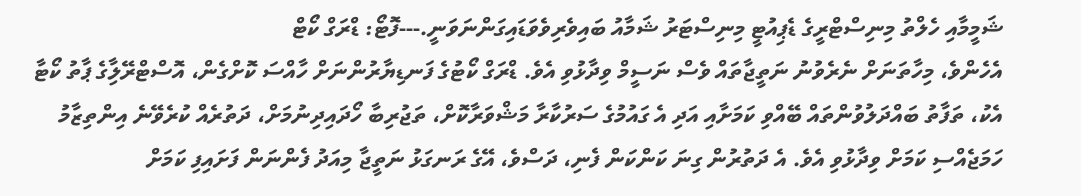ޝަމީމާއި ހެލްތު މިނިސްޓްރީގެ ޑެޕިއުޓީ މިނިސްޓަރު ޝަމާއު ބައިވެރިވެވަޑައިގަންނަވަނީ.---ފޮޓޯ: ޑްރަގް ކޯޓް
އެހެންވެ، މިހާތަނަށް ނެރެވުނު ނަތީޖާތައް ވެސް ނަސީމް ވިދާޅުވި އެވެ. ޑްރަގް ކޯޓުގެ ފަނޑިޔާރުންނަށް ހާއްސަ ކޮށްގެން، އޮސްޓްރޭލިާގެ ޕާތު ކޯޓާ އެކު، ތަފާތު ބައްދަލުވުންތައް ބޭއްވި ކަމަށާއި އަދި އެ ގައުމުގެ ސަރުކާރާ މަޝްވަރާކޮށް، ތަޖުރިބާ ހޯދައިދިނުމަށް، ދަތުރެއް ކުރެވޭނެ އިންތިޒާމު ހަމަޖެއްސި ކަމަށް ވިދާޅުވި އެވެ. އެ ދަތުރުން ގިނަ ކަންކަން ފެނި، ދަސްވެ، އޭގެ ރަނގަޅު ނަތީޖާ މިއަދު ފެންނަން ފަށައިފި ކަމަށް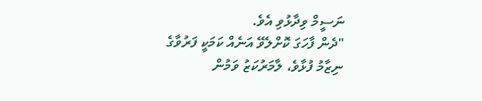ނަސީމް ވިދާޅުވި އެވެ.
"ދެން ފާހަގަ ކޮށްލެވޭ އަނެއް ކަމަކީ ފަރުވާގެ ނިޒާމު ފުޅާވެ، ލާމަރުކަޒު ވަމުން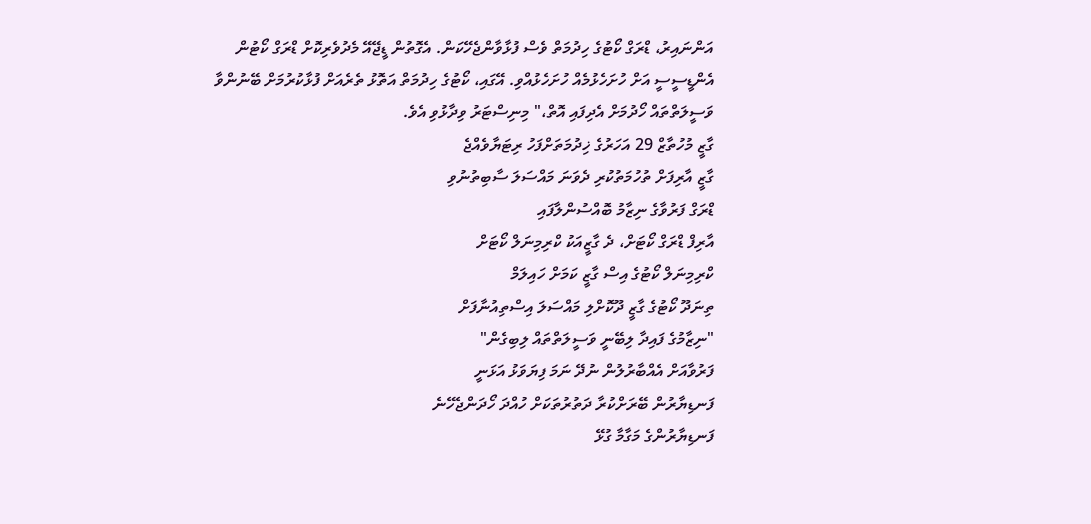އަންނައިރު، ޑްރަގް ކޯޓުގެ ހިދުމަތް ވެސް ފުޅާވާންޖެހޭކަން. އެގޮތުން ޑީޖޭއޭ މެދުވެރިކޮށް ޑްރަގް ކޯޓުން އެންޑީސީސީ އަށް ހުށަހެޅުމެއް ހުށަހެޅުއްވި. އޭގައި، ކޯޓުގެ ހިދުމަތް އަތޮޅު ތެރެއަށް ފުޅާކުރުމަށް ބޭނުންވާ ވަސީލަތްތައް ހޯދުމަށް އެދިފައި އޮތް،" މިނިސްޓަރު ވިދާޅުވި އެވެ.
ގާޒީ މުހުތާޒް 29 އަހަރުގެ ޚިދުމަތަށްފަހު ރިޓަޔާވެއްޖެ
ގާޒީ އާރިފަށް ތުހުމަތުކުރި ދެވަނަ މައްސަލަ ސާބިތުނުވި
ޑްރަގް ފަރުވާގެ ނިޒާމު ބޮއްސުންލާފައި
އާރިފް ޑްރަގް ކޯޓަށް، ދެ ގާޒީއަކު ކްރިމިނަލް ކޯޓަށް
ކްރިމިނަލް ކޯޓުގެ އިސް ގާޒީ ކަމަށް ހައިލަމް
ތިނަދޫ ކޯޓުގެ ގާޒީ ދޫކޮށްލި މައްސަލަ އިސްތިއުނާފަށް
"ނިޒާމުގެ ފައިދާ ލިބޭނީ ވަސީލަތްތައް ލިބިގެން"
ފަރުވާއަށް އެއްބާރުލުން ނުދޭ ނަމަ ފިޔަވަޅު އަޅަނީ
ފަނޑިޔާރުން ބޭރަށްކުރާ ދަތުރުތަކަށް ހުއްދަ ހޯދަންޖެހޭނެ
ފަނޑިޔާރުންގެ މަގާމާ ގުޅޭ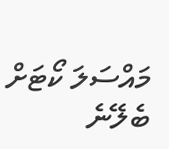މައްސަލަ ކޯޓަށް ބެލޭނެ